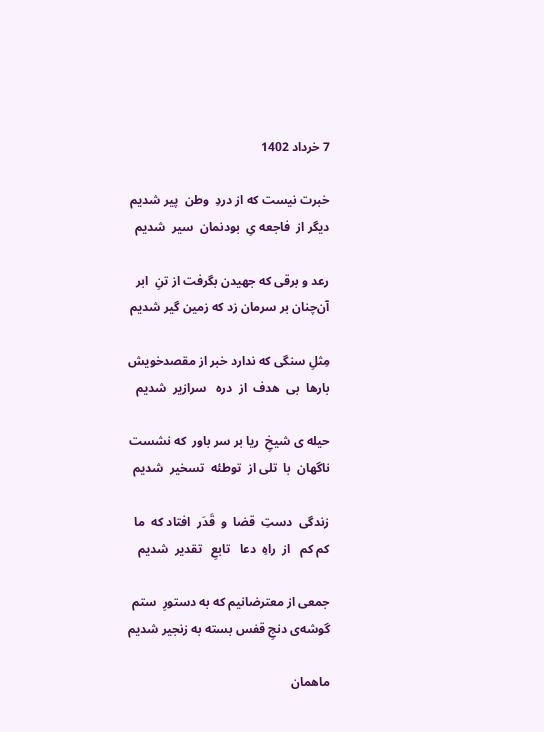7 خرداد 1402

خبرت نیست که از دردِ  وطن  پیر ‌شدیم
دیگر از‌  فاجعه یِ  بودنمان  سیر  شدیم

رعد و برقی که جهیدن بگرفت از تنِ  ابر
آن‌چنان بر سرمان زد که‌ زمین گیر شدیم

مِثلِ سنگی که ندارد خبر از مقصدخویش
بارها  بی  هدف‌  از  دره   سرازیر  شدیم

حیله ی شیخِ  ریا بر سر باور  که نشست
ناگهان  با  تلی از  توطئه  تسخیر  شدیم

زندگی  دستِ  قضا  و  قَدَر  افتاد که  ما
کم کم‌   از  راه‌ِ  دعا   تابعِ   تقدیر  شدیم

جمعی از معترضانیم که به دستورِ  ستم
گوشه‌ی دنجِ قفس بسته ‌به زنجیر شدیم

ماهمان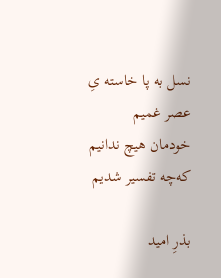نسل به پا خاسته یِ عصر غمیم
خودمان هیچ ندانیم که‌چه تفسیر شدیم

بذرِ امید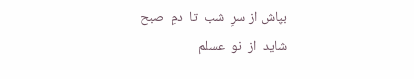بپاش از سرِ  شب  تا  دمِ  صبح
شاید  از  نو  عسلم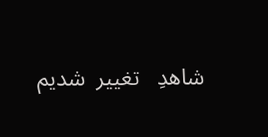شاهدِ   تغییر  شدیم